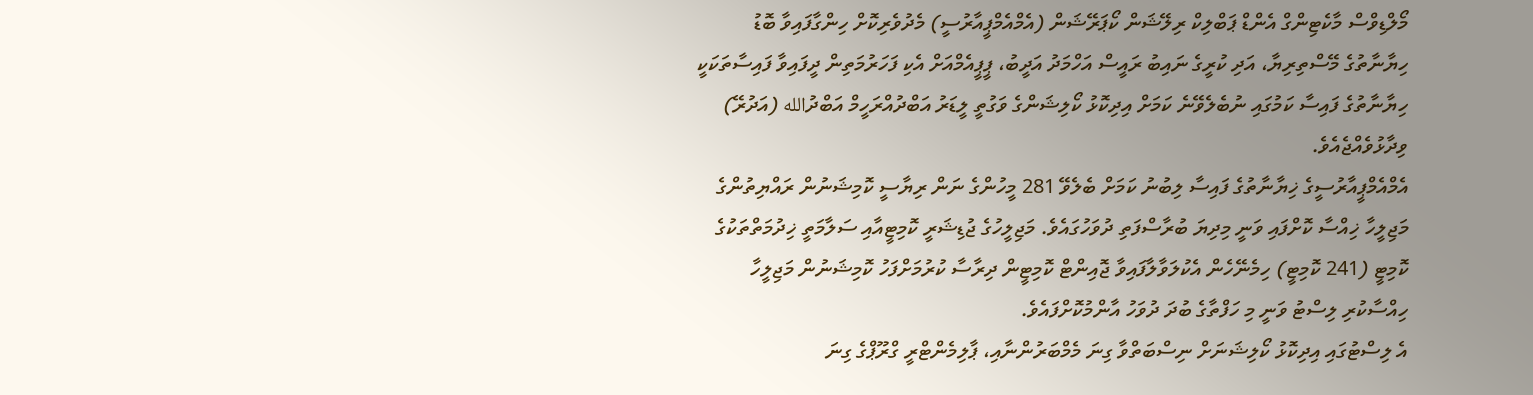މޯލްޑިވްސް މާކެޓިންގް އެންޑް ޕަބްލިކް ރިލޭޝަން ކޯޕަރޭޝަން (އެމްއެމްޕީއާރުސީ) މެދުވެރިކޮށް ހިންގާފައިވާ ބޮޑު ހިޔާނާތުގެ މޭސްތިރިޔާ، އަދި ކުރީގެ ނައިބު ރައީސް އަހްމަދު އަދީބު، ޕީޕީއެމްއަށް އެކި ފަހަރުމަތިން ދީފައިވާ ފައިސާތަކަކީ ހިޔާނާތުގެ ފައިސާ ކަމުގައި ނުބެލެވޭނެ ކަމަށް އިދިކޮޅު ކޯލިޝަންގެ ވަގުތީ ލީޑަރު އަބްދުއްރަހީމް އަބްދުالله (އަދުރޭ) ވިދާޅުވެއްޖެއެވެ.
އެމްއެމްޕީއާރުސީގެ ޚިޔާނާތުގެ ފައިސާ ލިބުނު ކަމަށް ބެލެވޭ 281 މީހުންގެ ނަން ރިޔާސީ ކޮމިޝަނުން ރައްޔިތުންގެ މަޖިލީހާ ޚިއްސާ ކޮށްފައި ވަނީ މިދިޔަ ބުރާސްފަތި ދުވަހުގައެވެ. މަޖިލީހުގެ ޖުޑިޝަރީ ކޮމިޓީއާއި ސަލާމަތީ ޚިދުމަތްތަކުގެ ކޮމިޓީ (241 ކޮމިޓީ) ހިމެނޭހެން އެކުލަވާލާފައިވާ ޖޮއިންޓް ކޮމިޓީން ދިރާސާ ކުރުމަށްފަހު ކޮމިޝަނުން މަޖިލީހާ ހިއްސާކުރި ލިސްޓު ވަނީ މި ހަފްތާގެ ބުދަ ދުވަހު އާންމުކޮށްފައެވެ.
އެ ލިސްޓުގައި އިދިކޮޅު ކޯލިޝަނަށް ނިސްބަތްވާ ގިނަ މެމްބަރުންނާއި، ޕާލިމެންޓްރީ ގްރޫޕްގެ ގިނަ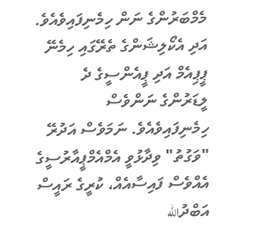މެމްބަރުންގެ ނަން ހިމެނިފައިވެއެވެ. އަދި އެކޯލިޝަންގެ ތެރޭގައި ހިމެނޭ ޕީޕިއެމް އަދި ޕީއެންސީގެ ދެ ލީޑަރުންގެ ނަންވެސް ހިމެނިފައިވެއެވެ. ނަމަވެސް އަދުރޭ "ވަގުތު" ވިދާޅުވީ އެމްއެމްޕީއާރުސީގެ އެއްވެސް ފައިސާއެއް، ކުރީގެ ރައީސް އަބްދުالله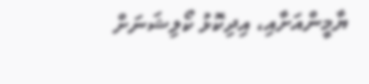ޔާމީންއަށާއި، އިދިކޮޅު ކޯލިޝަނަށް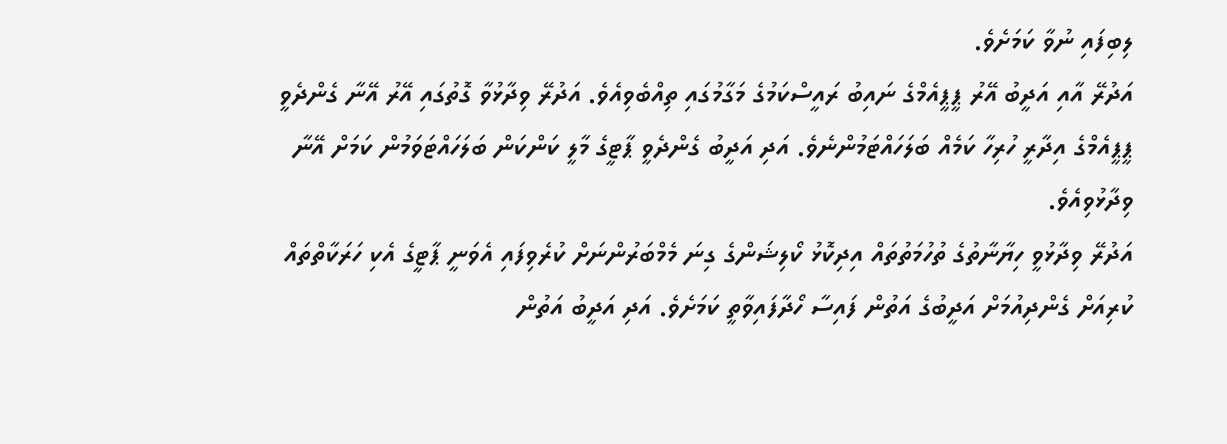ލިބިފައި ނުވާ ކަމަށެވެ.
އަދުރޭ އާއި އަދީބު އޭރު ޕީޕީއެމްގެ ނައިބު ރައީސްކަމުގެ މަގާމުގައި ތިއްބެވިއެވެ. އަދުރޭ ވިދާޅުވާ ގޮތުގައި އޭރު އޭނާ ގެންދެވީ ޕީޕީއެމްގެ އިދާރީ ހުރިހާ ކަމެއް ބަލަހައްޓަމުންނެވެ. އަދި އަދީބު ގެންދެވީ ޕާޓީގެ މާލީ ކަންކަން ބަލަހައްޓަވަމުން ކަމަށް އޭނާ ވިދާޅުވިއެވެ.
އަދުރޭ ވިދާޅުވީ ހިޔާނާތުގެ ތުހުމަތުތައް އިދިކޮޅު ކޯލިޝަންގެ ގިނަ މެމްބަރުންނަށް ކުރެވިފައި އެވަނީ ޕާޓީގެ އެކި ހަރަކާތްތައް ކުރިއަށް ގެންދިއުމަށް އަދީބުގެ އަތުން ފައިސާ ހޯދާފައިވާތީ ކަމަށެވެ. އަދި އަދީބު އަތުން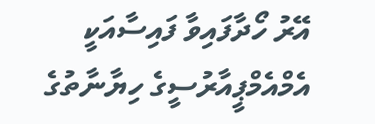އޭރު ހޯދާފައިވާ ފައިސާއަކީ އެމްއެމްޕީއާރުސީގެ ހިޔާނާތުގެ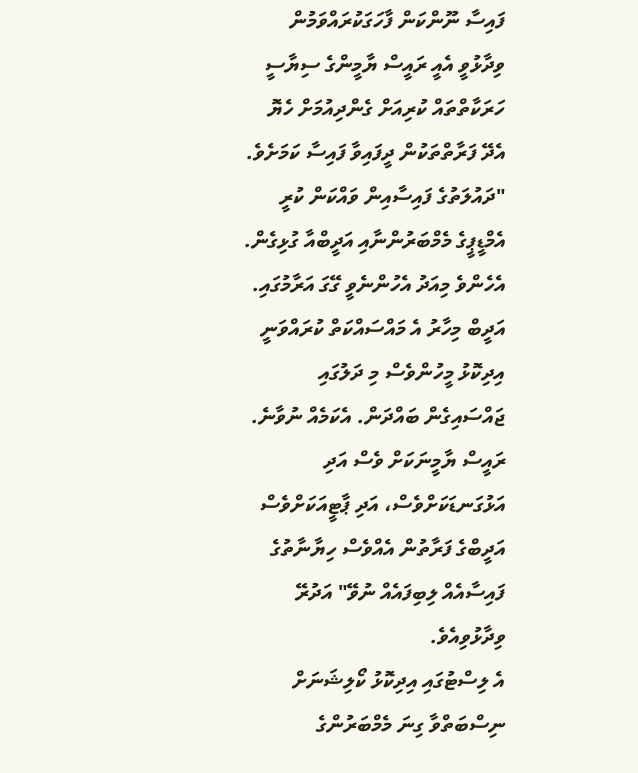ފައިސާ ނޫންކަން ފާހަގަކުރައްވަމުން ވިދާޅުވީ އެއީ ރައީސް ޔާމީންގެ ސިޔާސީ ހަރަކާތްތައް ކުރިއަށް ގެންދިއުމަށް ހެޔޮ އެދޭ ފަރާތްތަކުން ދީފައިވާ ފައިސާ ކަމަށެވެ.
"ދައުލަތުގެ ފައިސާއިން ވައްކަން ކުރީ އެމްޑީޕީގެ މެމްބަރުންނާއި އަދީބްއާ ގުޅިގެން. އެހެންވެ މިއަދު އެހުންނެވީ ގޭގަ އަރާމުގައި. އަދީބް މިހާރު އެ މައްސައްކަތް ކުރައްވަނީ އިދިކޮޅު މީހުންވެސް މި ދަލުގައި ޖައްސައިގެން ބައްދަން. އެކަމެއް ނުވާނެ. ރައީސް ޔާމީނަކަށް ވެސް އަދި އަޅުގަނޑަކަށްވެސް، އަދި ޕާޓީއަކަށްވެސް އަދީބްގެ ފަރާތުން އެއްވެސް ހިޔާނާތުގެ ފައިސާއެއް ލިބިފައެއް ނުވޭ" އަދުރޭ ވިދާޅުވިއެވެ.
އެ ލިސްޓުގައި އިދިކޮޅު ކޯލިޝަނަށް ނިސްބަތްވާ ގިނަ މެމްބަރުންގެ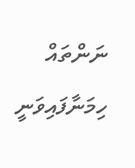ނަންތައް ހިމަނާފައިވަނީ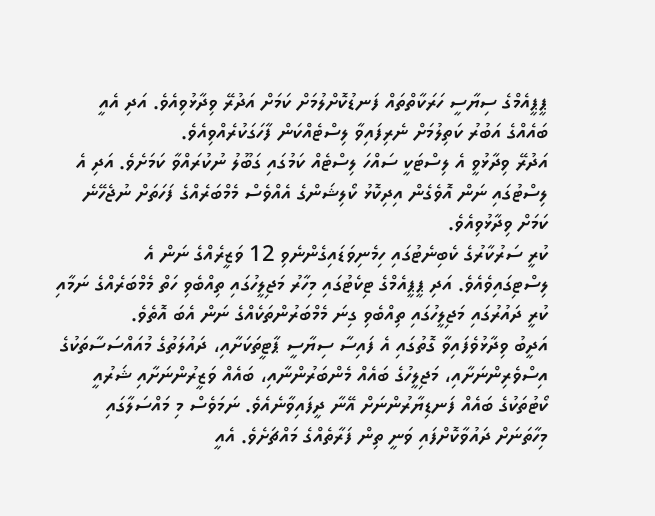ޕީޕީއެމްގެ ސިޔާސީ ހަރަކާތްތައް ފަނޑުކޮށްލުމަށް ކަމަށް އަދުރޭ ވިދާޅުވިއެވެ. އަދި އެއީ ބައެއްގެ އަބުރު ކަތިލުމަށް ނެރިފައިވާ ލިސްޓެއްކަން ފާހަގަކުރެއްވިއެވެ.
އަދުރޭ ވިދާޅުވީ އެ ލިސްޓަކީ ސައްހަ ލިސްޓެއް ކަމުގައި ގަބޫލު ނުކުރައްވާ ކަމަށެވެ. އަދި އެ ލިސްޓުގައި ނަން އޮވެގެން އިދިކޮޅު ކޯލިޝަންގެ އެއްވެސް މެމްބަރެއްގެ ފަހަތަށް ނުޖެހޭނެ ކަމަށް ވިދާޅުވިއެވެ.
ކުރީ ސަރުކާރުގެ ކެބިނެޓުގައި ހިމެނިވަޑައިގެންނެވި 12 ވަޒީރެއްގެ ނަން އެ ލިސްޓިގައިވެއެވެ. އަދި ޕީޕީއެމްގެ ޓިކެޓުގައި މިހާރު މަޖިލީހުގައި ތިއްބެވި ހަތް މެމްބަރެއްގެ ނަމާއި ކުރީ ދައުރުގައި މަޖިލީހުގައި ތިއްބެވި ގިނަ މެމްބަރުންތަކެއްގެ ނަން އެބަ އޮތެވެ.
އަދީބު ވިދާޅުވެފައިވާ ގޮތުގައި އެ ފައިސާ ސިޔާސީ ޕާޓީތަކަށާއި، ދައުލަތުގެ މުއައްސަސާތަކުގެ އިސްވެރިންނަށާއި، މަޖިލީހުގެ ބައެއް މެންބަރުންނާއި، ބައެއް ވަޒީރުންނަށާއި ޝަރުއީ ކޯޓުތަކުގެ ބައެއް ފަނޑިޔާރުންނަށް އޭނާ ދީފައިވާނެއެވެ. ނަމަވެސް މި މައްސަލާގައި މިހާތަނަށް ދައުވާކޮށްފައި ވަނީ ތިން ފަރާތެއްގެ މައްޗަށެވެ. އެއީ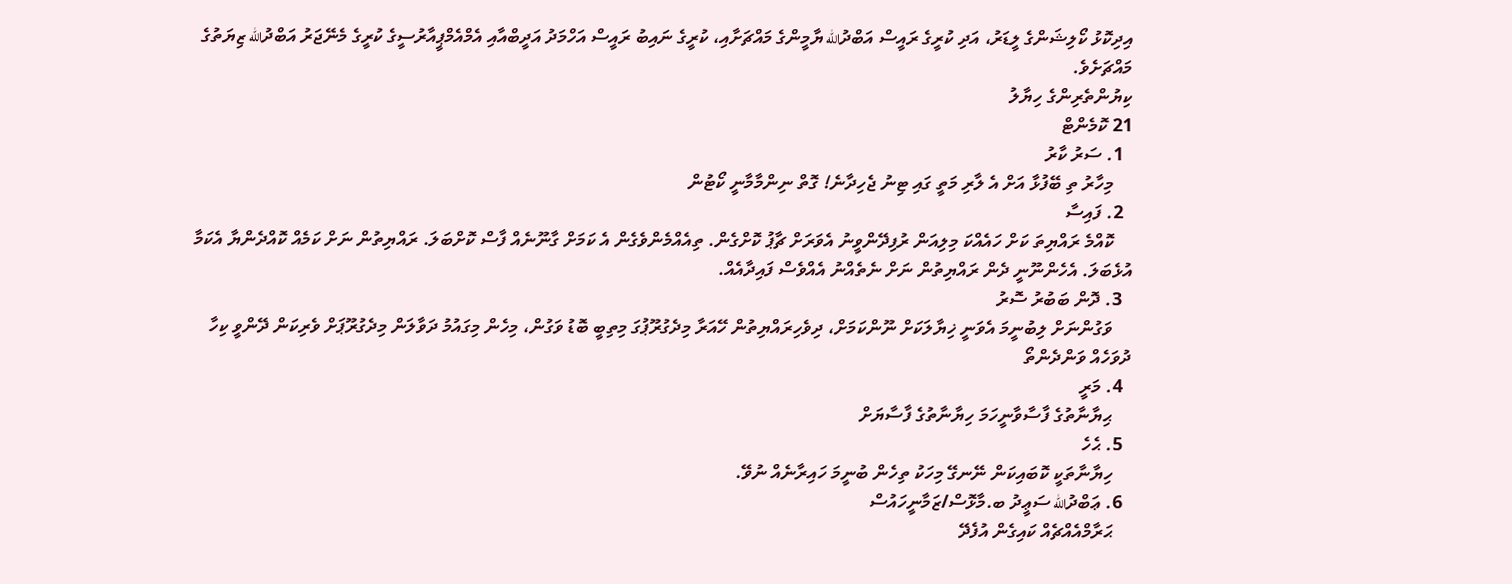އިދިކޮޅު ކޯލިޝަންގެ ލީޑަރު، އަދި ކުރީގެ ރައީސް އަބްދުالله ޔާމީންގެ މައްޗަށާއި، ކުރީގެ ނައިބު ރައީސް އަހްމަދު އަދީބްއާއި އެމްއެމްޕީއާރުސީގެ ކުރީގެ މެނޭޖަރު އަބްދުالله ޒިޔަތުގެ މައްޗަށެވެ.
ކިޔުންތެރިންގެ ހިޔާލު
21 ކޮމެންޓް
  1. ސަރު ކާރު
    މިހާރު ތި ބޭފުޅާ އަށް އެ ލާރި މަތީ ގައި ޓިނު ޖެހިދާނެ! ގޮތް ނިންމާމާނީ ކޯޓުން
  2. ފައިސާ
    ކޮއްމެ ރައްޔިތަ ކަށް ހައެއްކަ މިލިއަން ރުފިދޭންވީނު އެވަރަށް ޗާޕު ކޮށްގެން. ތިއެއްމެންވެގެން އެ ކަމަށް ގާނޫނެއް ފާސް ކޮށްބަލަ. ރައްޔިތުން ނަށް ކަމެއް ކޮއްދެންޔާ އެކަމާ އުޅެބަލަ. އެހެންނޫނީ ދެން ރައްޔިތުން ނަށް ނެތެއްނު އެއްވެސް ފައިދާއެއް.
  3. ދޮން ބަބުރު ސޮރު
    ވަގުންނަށް ލިބުނީމަ އެވަނީ ޚިޔާލަކަށް ނޫންކަމަށް، ދިވެހިރައްޔިތުން ހޭއަރާ މިދެގުރޫޕުގަ މިތިބީ ބޮޑު ވަގުން، މިހެން މިގައުމު ދަވާލަން މިދެގުރޫޕަށް ވެރިކަން ދޭންވީ ކިހާ ދުވަހެއް ވަންދެންތޯ
  4. މަރީ
    ޙިޔާނާތުގެ ފާސާވާނީހަމަ ހިޔާނާތުގެ ފާސާޔަށް
  5. ޙެހެ
    ހިޔާނާތަކީ ކޮބައިކަން ނޭނގޭ މިހަކު ތިހެން ބުނީމަ ހައިރާނެއް ނުވޭ.
  6. ޢަބްދުالله ސަޢީދު ބ.މާޅޮސް/ޒަމާނީހައުސް
    ޙަރާމްއެއްޗެއް ކައިގެން އުފެދޭ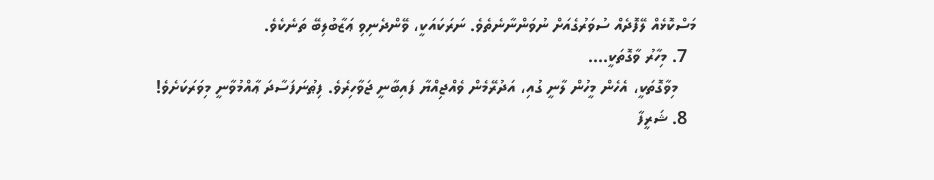މަސްކޮޅެއް ލޭފޮދެއް ސުވަރުގެއަށް ނުވަންނާނެތެވެ. ނަރަކައަކީ، ވޭންދެނިވި ޢަޒާބުލިބޭ ތަނެކެވެ.
  7. މިހާރު ވާގޮތަކީ....
    މިވާގޮތަކީ، އެހެން މީހުން ލާނީ ގުއި، އަދުރޭމެން ވެއްޖިއްޔާ ފައިބާނީ ޖަވާހިރެވެ. ފިޠުނަފަސާދަ ޢާއްމުވާނީ މިވަރަކަށެވެ!
  8. ޝަރީފާ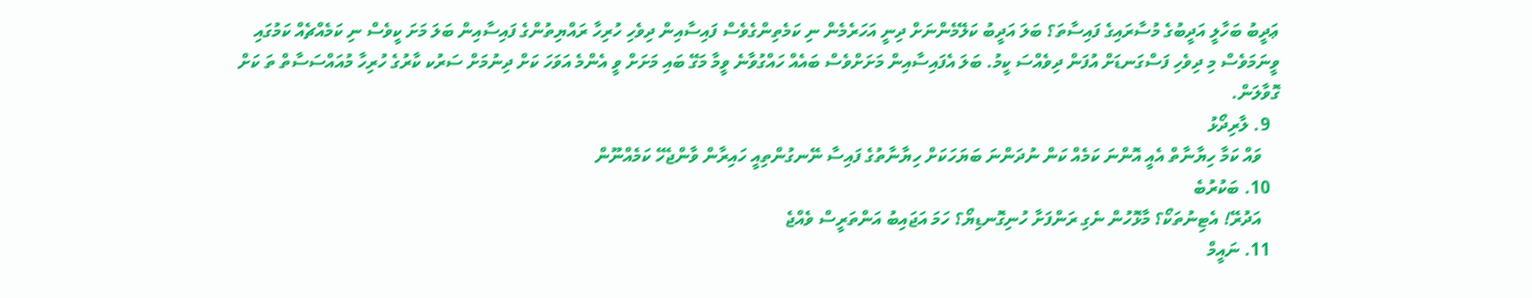ޢަދީބު ބަހާލީ އަދީބުގެ މުސާރައިގެ ފައިސާތަ؟ ބަލަ އަދީބު ކަލޭމެންނަށް ދިނީ އަހަރެމެން ނި ކަމެތިންގެވެސް ފައިސާއިން ދިވެހި ހުރިހާ ރައްޔިތުންގެ ފައިސާއިން ބަލަ މަށަ ކީވެސް ނި ކަމެއްޗެއް ކަމުގައި ވީނަމަވެސް މި ދިވެހި ފަސްގަނޑަށް އުފަން ދިވެއްސަ ކީމު. ބަލަ އެފައިސާއިން މަށަށްވެސް ބައެއް ހައްގުވާނެ ވީމާ މަގޭ ބައި މަށަށް ވީ އެންމެ އަވަހަ ކަށް ދިނުމަށް ސަރުކ ކާރުގެ ހުރިހާ މުއައްސަސާތް ތަ ކަށް ގޮވާލަން.
  9. ލާރިދޯޅު
    ވައް ކަމާ ހިޔާނާތް އެއީ އޮންނަ ކަމެއް ކަން ނުދަންނަ ބަޔަހަކަށް ހިޔާނާތުގެ ފައިސާ ނޭނގުންތިއީ ހައިރާން ވާންޖެހޭ ކަމެއްނޫން
  10. ބަކުރުބެ
    އަދުރޭ! އެޓިނުތަކޯ؟ މާޅޮހުން ނެގި ރަންފަށާ ހުނިގޮނޑިޔޯ؟ ހަމަ އަޖައިބު އަންތަރީސް ވެއްޖެ
  11. ނައީމް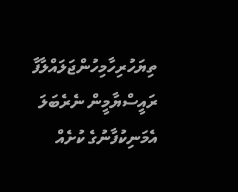ތިޔަހުރިހާމިހުންޖަލައްލާފާ ރައީސްޔާމީން ނެރެބަލަ އެމަނިކުފާނުގެ ކުށެއް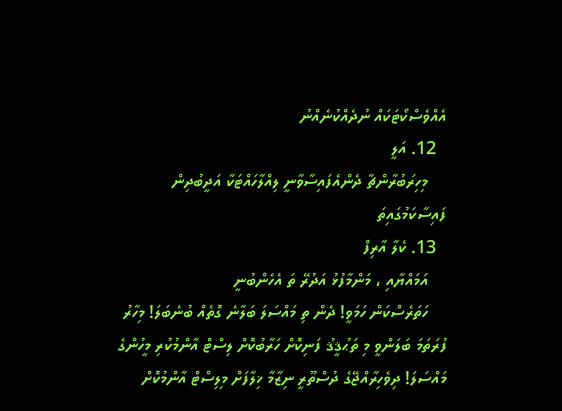އެއްވެސްކޯޓަކައް ނުދެއްކުނެއްނު
  12. އަލީ
    މިހިރަބުރާންޗާ ދެންއެފައިސާވާނީ ލިއްލާހައްޓަކާ އަދީބުދިން ފައިސާކަމުގައިތަ
  13. ކެލާ އާރިފް
    އަމައްޔާއި ، މަންމާފުޅު އަދުރޭ ތަ އެހެންބުނީ
    ހަތަރެސްކަން ހަމަވީ! ދެން ތި މައްސަލަ ބަލާނެ ގޮތެއް ބުނެބަލަ! މިހާރު ފުރަތަމަ ބަލަންވީ މި ތަޙުޤީޤު ފަނިކޮށް ހަރާބުކޮށް ލިސްޓް އާންމުކުރި މީހުންގެ މައްސަލަ! ދިވެހިރާއްޖޭގެ ދުސްތޫރީ ނިޒާމާ ޚިލާފަށް މިލިސްޓް އާންމުކޮށް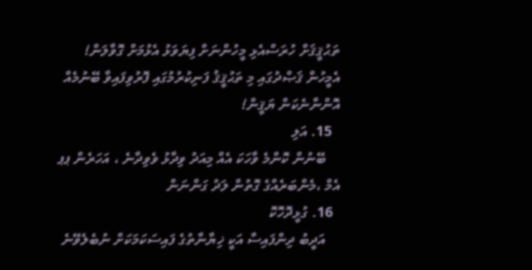ތަޙުޤީޤަށް ހުރަސްއެޅި މީހުންނަށް ފިޔަވަޅު އެޅުމަށް ގޮވާލަން! އެމީހުން ޤަޞްދުގައި މި ތަޙުޤީޤު ފަނިކުރުމުގައި ފޮރުވިފައިވާ ބޭނުމެއް އޮންނާނެކަން ޔަޤީން!
  15. އަލި
    ބޭނުން ކޮންމެ ވާހަކަ އެއް މިއަދު ވިދާޅު ވެވިދާނެ ، އަހަރެން ޕޕ އެމް ،މެންބަރެއްގެ ގޮތުން ލަދު ގަންނަން
  16. ގުޅީދޮހޮކޮ
    އަދީބު ދިންފައިސާ އަކީ ޚިޔާނާތުގެ ފައިސަކަމަކަށް ނުބެލެވޭނެ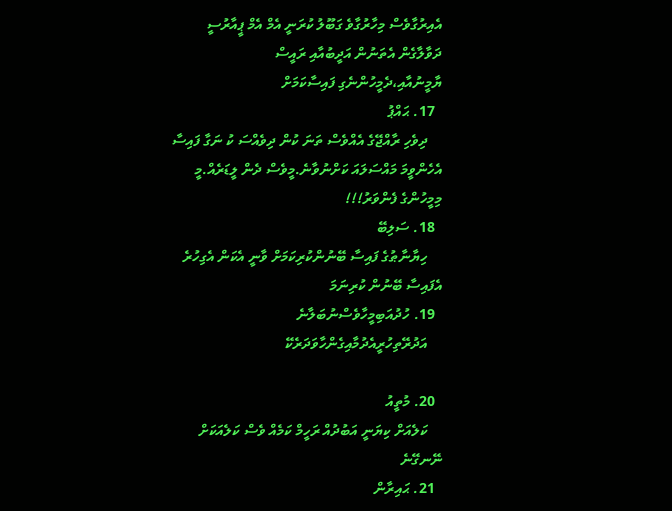އެއިރުގާވެސް މިހާރުގާވެ ގަބޫލު ކުރަނީ އެމް އެމް ޕީއާރުސީ ދަވާލާގެން އެތަނުން އަދީބުއާއި ރައީސް ޔާމީނުއާއި،ދެމީހުންނެގި ފައިސާކަމަށް
  17. ޙައްޕު
    ދިވެހި ރާއްޖޭގެ އެއްވެސް ތަނަ ކުން ދިވެއްސަ ކު ނަގާ ފައިސާ އެހެންވީމަ މައްސަލައަ ކަށްނުވާނެ.މީވެސް ދެން ލީޑަރެއް.މީ މިމީހުންގެ ފެންވަރު!!!
  18. ސަލިބޭ
    ހިޔާނާޠުގެ ފައިސާ ބޭނުންކުރިކަމަށް ވާނީ އެކަން އެގިހުރެ އެފައިސާ ބޭނުން ކުރިނަމަ
  19. ހުދުއަބިމީހާވެސްނުބަލާނެ
    އަދުރޭތިހުރީއެދުމާއިގެންހާވަދަރެކޭ

  20. މުތީއު
    ކަލެއަށް ކިޔަނީ އަބުދުއް ރަހީމް ކަމެއް ވެސް ކަލެއަކަށް ނޭނގޭނެ
  21. ޙައިރާން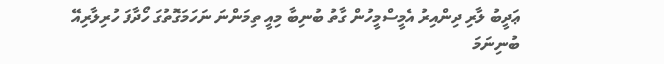ޢަދީބު ލާރި ދިންއިރު އެމީސްމީހުން ގާތު ބުނިބާ މިއީ ތިމަންނަ ނަހަމަގޮތުގަ ހޯދާފަ ހުރިލާރިއޭ ބުނިނަމަ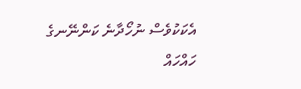އެކަކުވެސް ނުހޯދާނެ ކަންނޭނގެ ހައްހައް